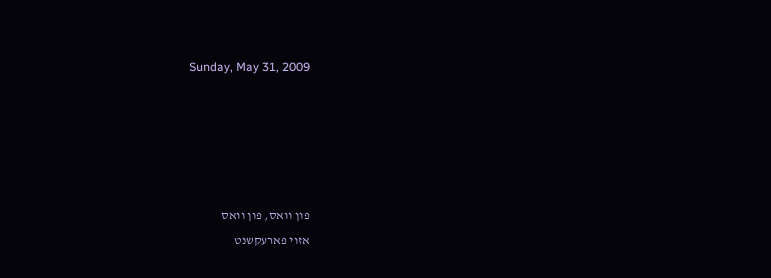Sunday, May 31, 2009





פון וואס, פון וואס
אזוי פארעקשנט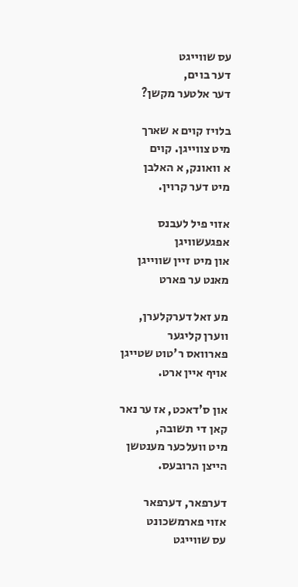עס שווייגט
דער בוים,
דער אלטער מקשן?

בלויז קוים א שארך
מיט צווייגן. קוים
א וואונק, א האלבן
מיט דער קרוין.

אזוי פיל לעבנס
אפגעשוויגן
און מיט זיין שווייגן
מאנט ער פארט

מע זאל דערקלערן,
ווערן קליגער
פארוואס ר'טוט שטייגן
אויף איין ארט.

און ס'דאכט, אז ער נאר
קאן די תשובה,
מיט וועלכער מענטשן
הייצן הרובעס.

דערפאר, דערפאר
אזוי פארמשכונט
עס שווייגט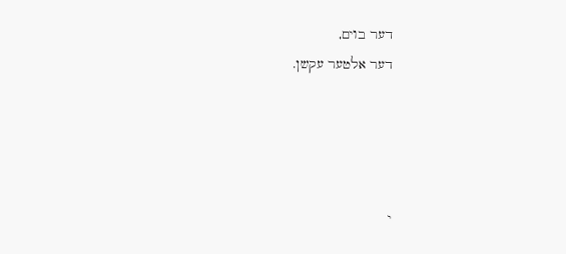דער בוים,
דער אלטער עקשן.




י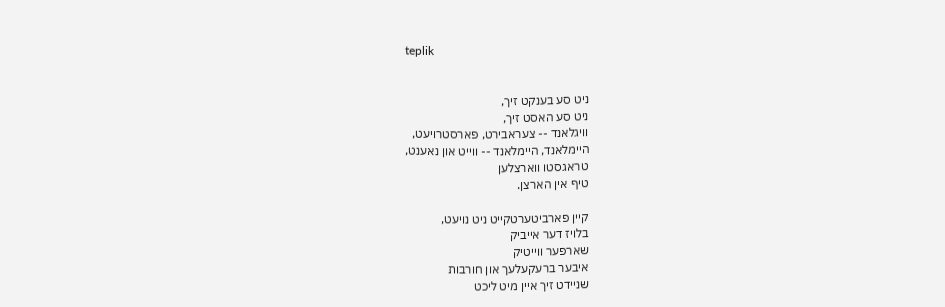teplik


ניט סע בענקט זיך,
ניט סע האסט זיך,
וויגלאנד -- צעראבירט, פארסטרויעט,
היימלאנד, היימלאנד -- ווייט און נאענט,
טראגסטו ווארצלען
טיף אין הארצן.

קיין פארביטערטקייט ניט נויעט,
בלויז דער אייביק
שארפער ווייטיק
איבער ברעקעלעך און חורבות
שניידט זיך איין מיט ליכט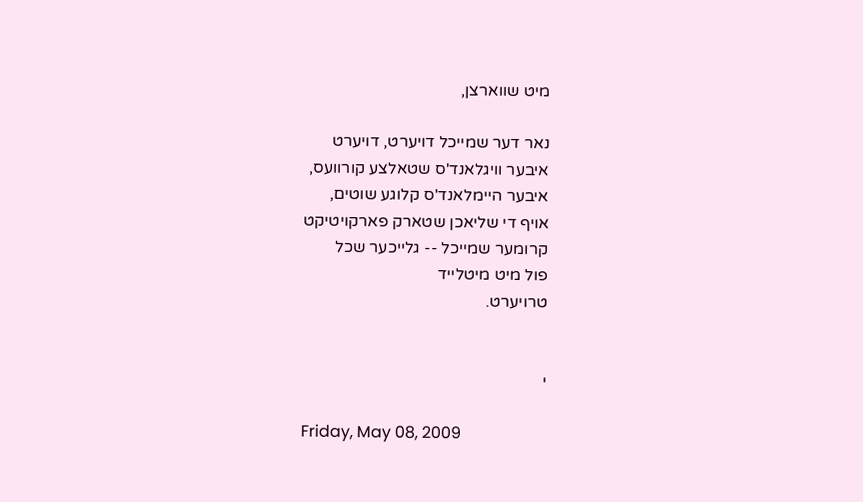מיט שווארצן,

נאר דער שמייכל דויערט, דויערט
איבער וויגלאנד'ס שטאלצע קורוועס,
איבער היימלאנד'ס קלוגע שוטים,
אויף די שליאכן שטארק פארקויטיקט
קרומער שמייכל -- גלייכער שכל
פול מיט מיטלייד
טרויערט.


י

Friday, May 08, 2009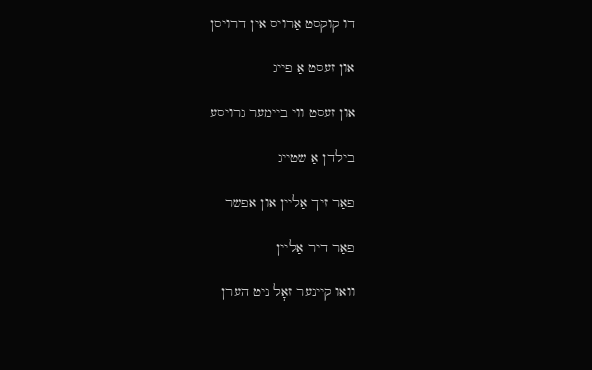דו קוקסט אַרויס אין דרויסן

און זעסט אַ פייג

און זעסט ווי ביימער גרויסע

בילדן אַ שטייג

פאַר זיך אַליין און אפשר

פאַר דיר אַליין

וואו קיינער זאׇל ניט הערן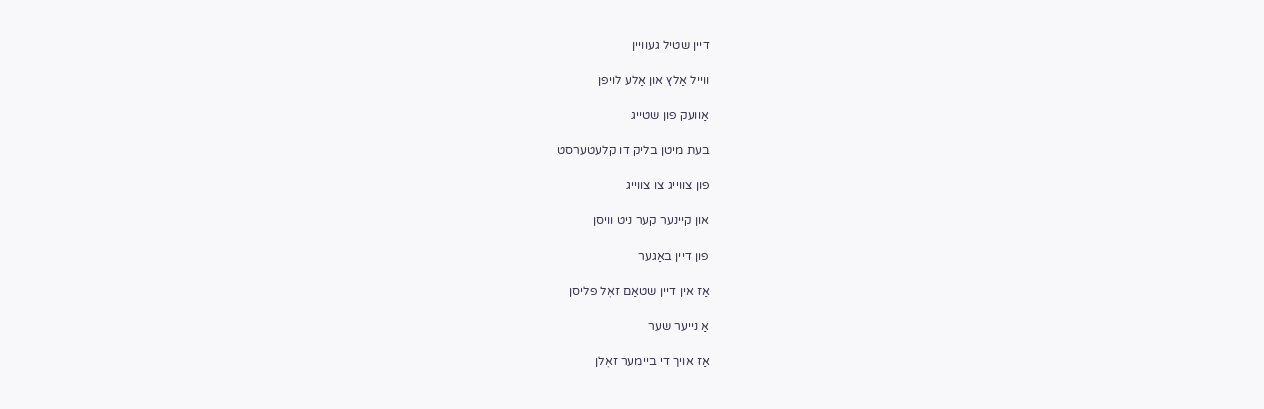דיין שטיל געוויין

ווייל אַלץ און אַלע לויפן

אַוועק פון שטייג

בעת מיטן בליק דו קלעטערסט

פון צווייג צו צווייג

און קיינער קער ניט וויסן

פון דיין באַגער

אַז אין דיין שטאַם זאׇל פליסן

אַ נייער שער

אַז אויך די ביימער זאׇלן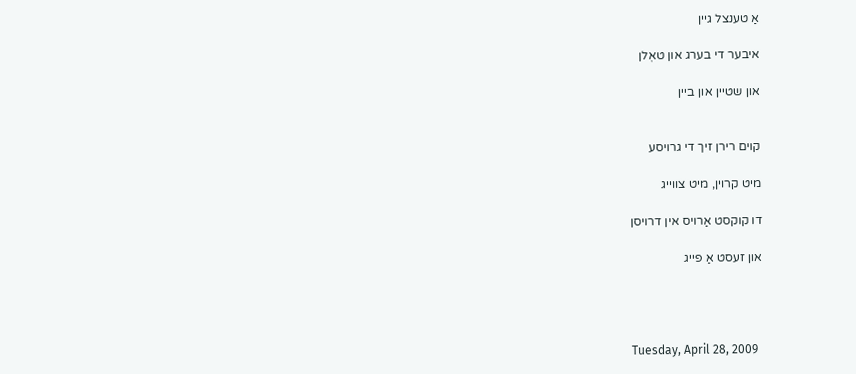אַ טענצל גיין

איבער די בערג און טאׇלן

און שטיין און ביין


קוים רירן זיך די גרויסע

מיט קרוין, מיט צווייג

דו קוקסט אַרויס אין דרויסן

און זעסט אַ פייג




Tuesday, April 28, 2009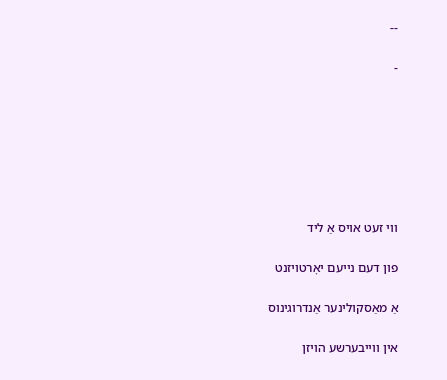--

-







ווי זעט אויס אַ ליד

פון דעם נייעם יאׇרטויזנט

אַ מאַסקולינער אַנדרוגינוס

אין ווייבערשע הויזן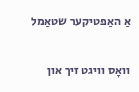אַ האַפטיקער שטאַמל

וואׇס וויגט זיך און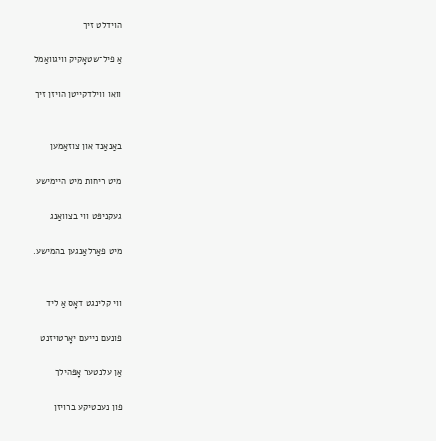הוידלט זיך

אַ פיל־שטאׇקיק וויגוואַמל

וואו ווילדקייטן הויזן זיך


באַנאַנד און צוזאַמען

מיט ריחות מיט היימישע

געקניפּט ווי בצוואַנג

מיט פאַרלאַנגען בהמישע.


ווי קלינגט דאׇס אַ ליד

פונעם נייעם יאׇרטויזנט

אַן עלנטער אׇפּהילך

פון נעכטיקע ברויזן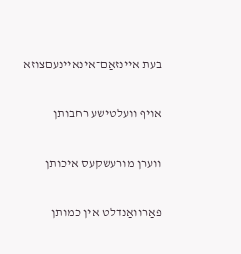בעת איינזאַם־אינאיינעםצוזא

אויף וועלטישע רחבותן

ווערן מורעשקעס איכותן

פאַרוואַנדלט אין כמותן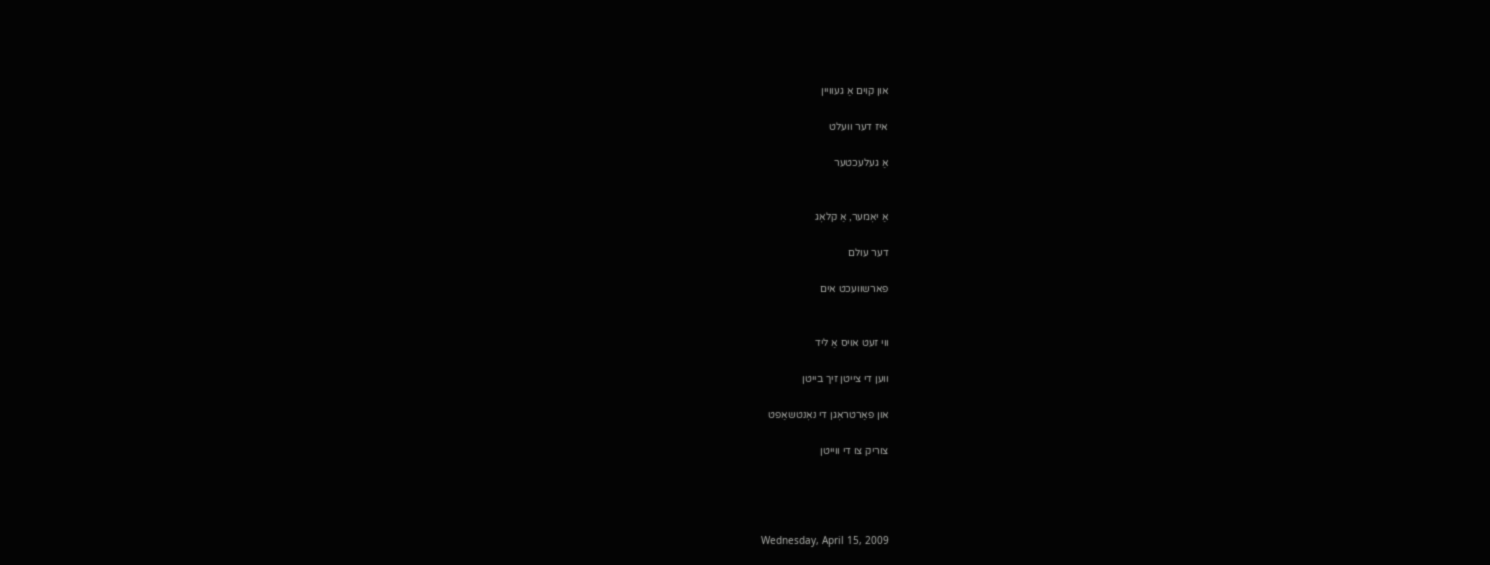און קוים אַ געוויין

איז דער וועלט

אַ געלעכטער


אַ יאׇמער, אַ קלאׇג

דער עולם

פארשוועכט אים


ווי זעט אויס אַ ליד

ווען די צייטן זיך בייטן

און פאַרטראׇגן די נאׇנטשאַפט

צוריק צו די ווייטן




Wednesday, April 15, 2009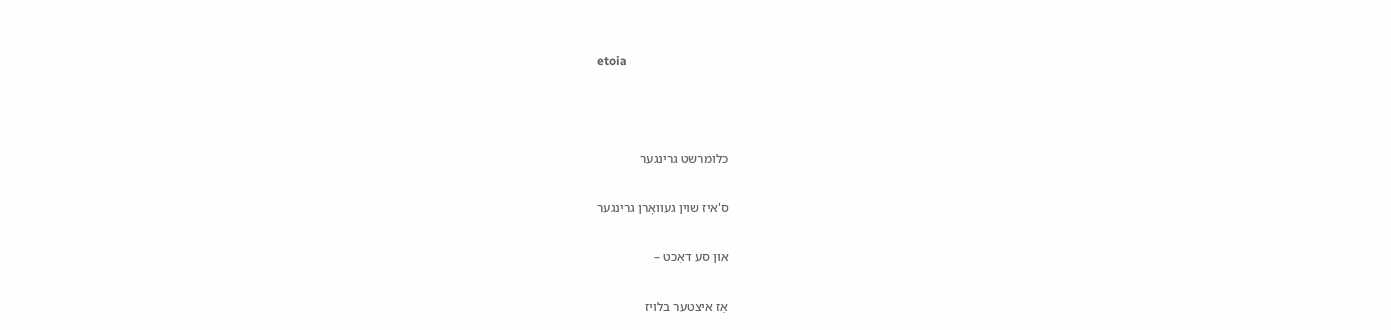etoia



כלומרשט גרינגער

ס'איז שוין געוואׇרן גרינגער

און סע דאַכט –

אַז איצטער בלויז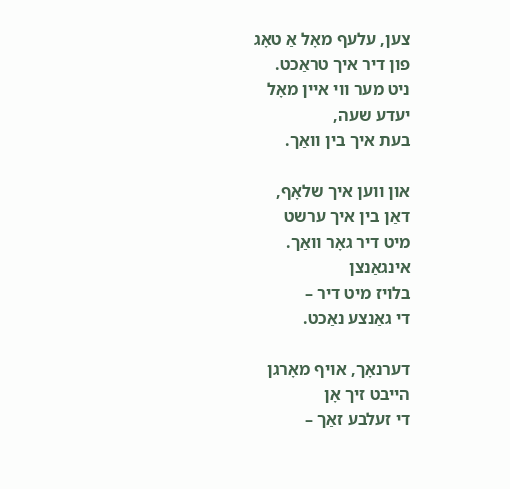צען, עלעף מאׇל אַ טאׇג
פון דיר איך טראַכט.
ניט מער ווי איין מאׇל
יעדע שעה,
בעת איך בין וואַך.

און ווען איך שלאׇף,
דאַן בין איך ערשט
מיט דיר גאׇר וואַך.
אינגאַנצן
בלויז מיט דיר –
די גאַנצע נאַכט.

דערנאׇך, אויף מאׇרגן
הייבט זיך אׇן
די זעלבע זאַך –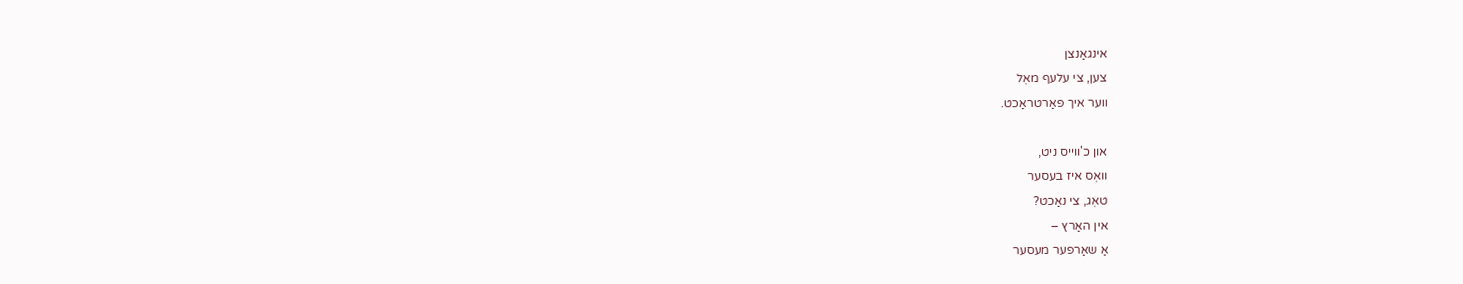אינגאַנצן
צען, צי עלעף מאׇל
ווער איך פאַרטראַכט.

און כ'ווייס ניט,
וואׇס איז בעסער
טאׇג, צי נאַכט?
אין האַרץ –
אַ שאַרפער מעסער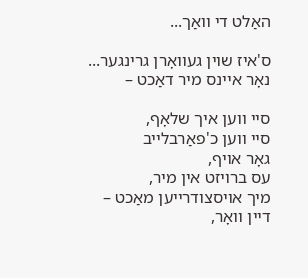האַלט די וואַך...

ס'איז שוין געוואׇרן גרינגער...
נאׇר איינס מיר דאַכט –

סיי ווען איך שלאׇף,
סיי ווען כ'פאַרבלייב
גאׇר אויף,
עס ברויזט אין מיר,
מיך אויסצודרייען מאַכט –
דיין וואׇר,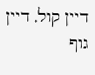דיין קול, דיין גוף